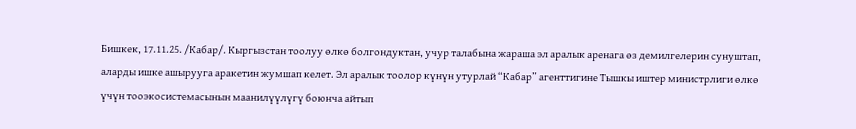Бишкек, 17.11.25. /Кабар/. Кыргызстан тоолуу өлкө болгондуктан, учур талабына жараша эл аралык аренага өз демилгелерин сунуштап, аларды ишке ашырууга аракетин жумшап келет. Эл аралык тоолор күнүн утурлай “Кабар” агенттигине Тышкы иштер министрлиги өлкө үчүн тооэкосистемасынын маанилүүлүгү боюнча айтып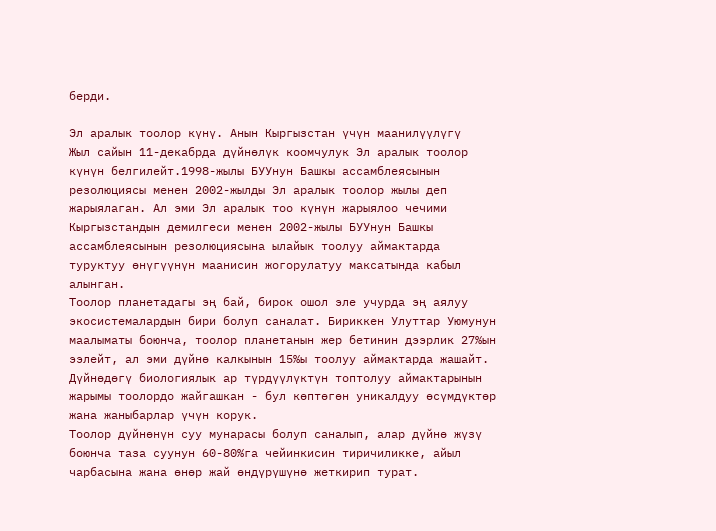берди.

Эл аралык тоолор күнү. Анын Кыргызстан үчүн маанилүүлүгү
Жыл сайын 11-декабрда дүйнөлүк коомчулук Эл аралык тоолор күнүн белгилейт.1998-жылы БУУнун Башкы ассамблеясынын резолюциясы менен 2002-жылды Эл аралык тоолор жылы деп жарыялаган. Ал эми Эл аралык тоо күнүн жарыялоо чечими Кыргызстандын демилгеси менен 2002-жылы БУУнун Башкы ассамблеясынын резолюциясына ылайык тоолуу аймактарда туруктуу өнүгүүнүн маанисин жогорулатуу максатында кабыл алынган.
Тоолор планетадагы эң бай, бирок ошол эле учурда эң аялуу экосистемалардын бири болуп саналат. Бириккен Улуттар Уюмунун маалыматы боюнча, тоолор планетанын жер бетинин дээрлик 27%ын ээлейт, ал эми дүйнө калкынын 15%ы тоолуу аймактарда жашайт. Дүйнөдөгү биологиялык ар түрдүүлүктүн топтолуу аймактарынын жарымы тоолордо жайгашкан - бул көптөгөн уникалдуу өсүмдүктөр жана жаныбарлар үчүн корук.
Тоолор дүйнөнүн суу мунарасы болуп саналып, алар дүйнө жүзү боюнча таза суунун 60-80%га чейинкисин тиричиликке, айыл чарбасына жана өнөр жай өндүрүшүнө жеткирип турат.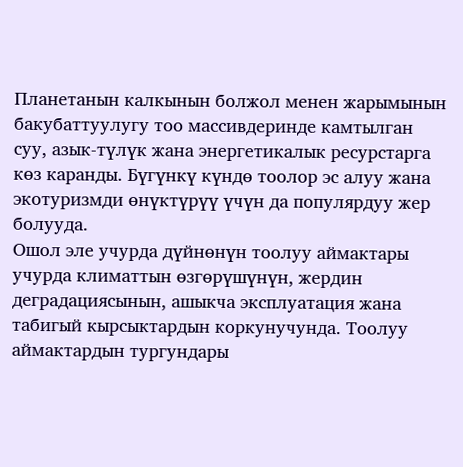Планетанын калкынын болжол менен жарымынын бакубаттуулугу тоо массивдеринде камтылган суу, азык-түлүк жана энергетикалык ресурстарга көз каранды. Бүгүнкү күндө тоолор эс алуу жана экотуризмди өнүктүрүү үчүн да популярдуу жер болууда.
Ошол эле учурда дүйнөнүн тоолуу аймактары учурда климаттын өзгөрүшүнүн, жердин деградациясынын, ашыкча эксплуатация жана табигый кырсыктардын коркунучунда. Тоолуу аймактардын тургундары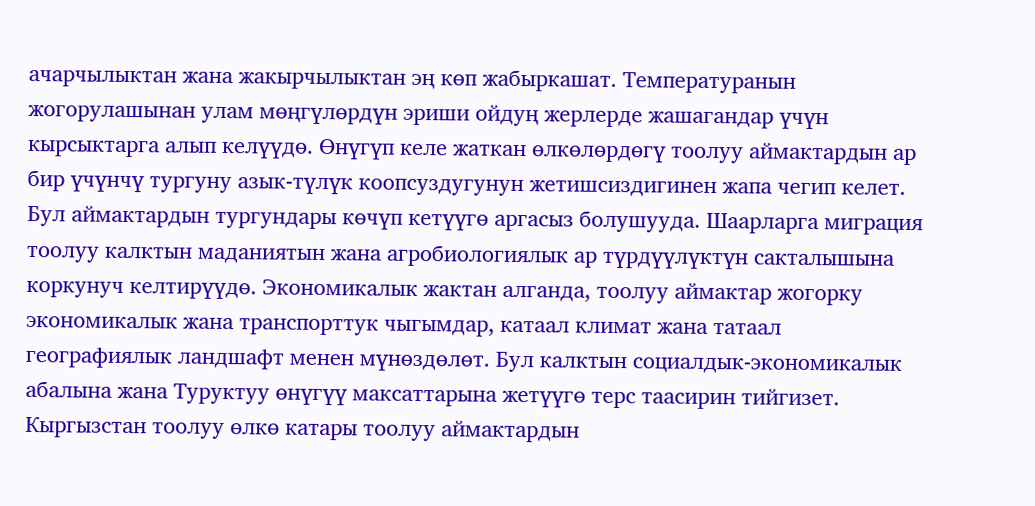ачарчылыктан жана жакырчылыктан эң көп жабыркашат. Температуранын жогорулашынан улам мөңгүлөрдүн эриши ойдуң жерлерде жашагандар үчүн кырсыктарга алып келүүдө. Өнүгүп келе жаткан өлкөлөрдөгү тоолуу аймактардын ар бир үчүнчү тургуну азык-түлүк коопсуздугунун жетишсиздигинен жапа чегип келет.
Бул аймактардын тургундары көчүп кетүүгө аргасыз болушууда. Шаарларга миграция тоолуу калктын маданиятын жана агробиологиялык ар түрдүүлүктүн сакталышына коркунуч келтирүүдө. Экономикалык жактан алганда, тоолуу аймактар жогорку экономикалык жана транспорттук чыгымдар, катаал климат жана татаал географиялык ландшафт менен мүнөздөлөт. Бул калктын социалдык-экономикалык абалына жана Туруктуу өнүгүү максаттарына жетүүгө терс таасирин тийгизет.
Кыргызстан тоолуу өлкө катары тоолуу аймактардын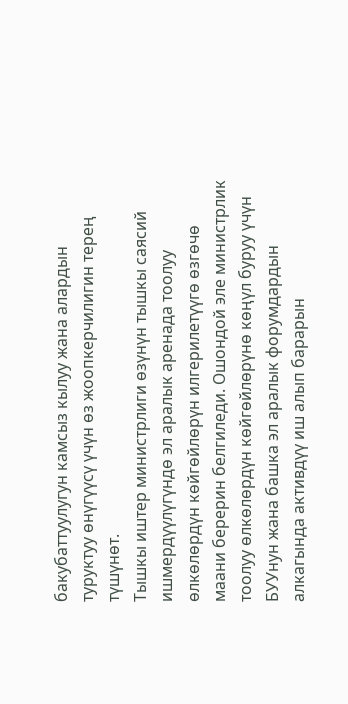бакубаттуулугун камсыз кылуу жана алардын туруктуу өнүгүүсү үчүн өз жоопкерчилигин терең түшүнөт.
Тышкы иштер министрлиги өзүнүн тышкы саясий ишмердүүлүгүндө эл аралык аренада тоолуу өлкөлөрдүн көйгөйлөрүн илгерилетүүгө өзгөчө маани берерин белгиледи. Ошондой эле министрлик тоолуу өлкөлөрдүн көйгөйлөрүнө көңүл буруу үчүн БУУнун жана башка эл аралык форумдардын алкагында активдүү иш алып барарын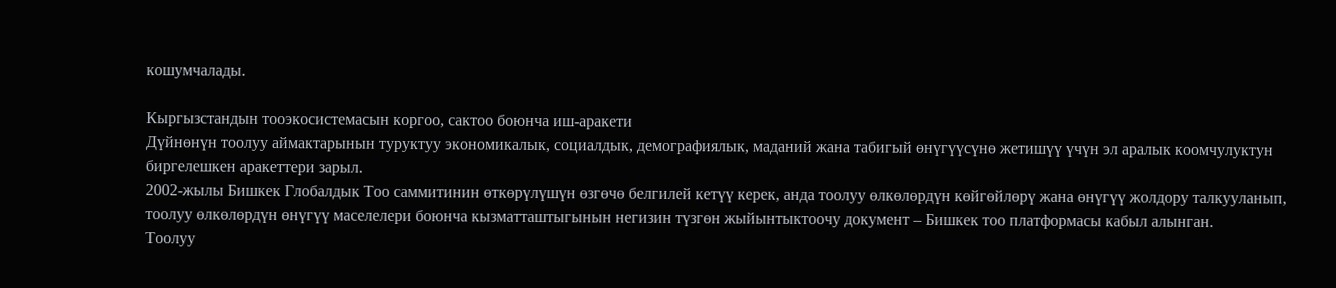кошумчалады.

Кыргызстандын тооэкосистемасын коргоо, сактоо боюнча иш-аракети
Дүйнөнүн тоолуу аймактарынын туруктуу экономикалык, социалдык, демографиялык, маданий жана табигый өнүгүүсүнө жетишүү үчүн эл аралык коомчулуктун биргелешкен аракеттери зарыл.
2002-жылы Бишкек Глобалдык Тоо саммитинин өткөрүлүшүн өзгөчө белгилей кетүү керек, анда тоолуу өлкөлөрдүн көйгөйлөрү жана өнүгүү жолдору талкууланып, тоолуу өлкөлөрдүн өнүгүү маселелери боюнча кызматташтыгынын негизин түзгөн жыйынтыктоочу документ – Бишкек тоо платформасы кабыл алынган.
Тоолуу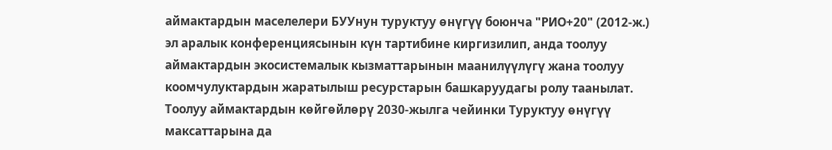аймактардын маселелери БУУнун туруктуу өнүгүү боюнча "РИО+20" (2012-ж.) эл аралык конференциясынын күн тартибине киргизилип, анда тоолуу аймактардын экосистемалык кызматтарынын маанилүүлүгү жана тоолуу коомчулуктардын жаратылыш ресурстарын башкаруудагы ролу таанылат. Тоолуу аймактардын көйгөйлөрү 2030-жылга чейинки Туруктуу өнүгүү максаттарына да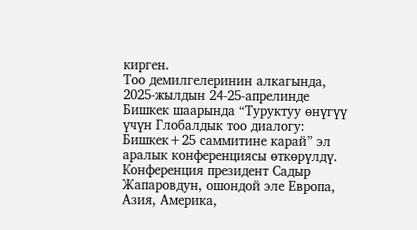кирген.
Тоо демилгелеринин алкагында, 2025-жылдын 24-25-апрелинде Бишкек шаарында “Туруктуу өнүгүү үчүн Глобалдык тоо диалогу: Бишкек+25 саммитине карай” эл аралык конференциясы өткөрүлдү. Конференция президент Садыр Жапаровдун, ошондой эле Европа, Азия, Америка,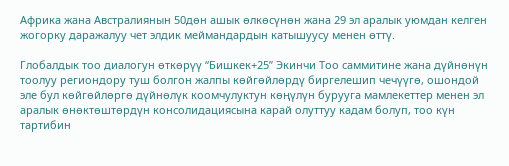Африка жана Австралиянын 50дөн ашык өлкөсүнөн жана 29 эл аралык уюмдан келген жогорку даражалуу чет элдик меймандардын катышуусу менен өттү.

Глобалдык тоо диалогун өткөрүү “Бишкек+25” Экинчи Тоо саммитине жана дүйнөнүн тоолуу региондору туш болгон жалпы көйгөйлөрдү биргелешип чечүүгө, ошондой эле бул көйгөйлөргө дүйнөлүк коомчулуктун көңүлүн бурууга мамлекеттер менен эл аралык өнөктөштөрдүн консолидациясына карай олуттуу кадам болуп, тоо күн тартибин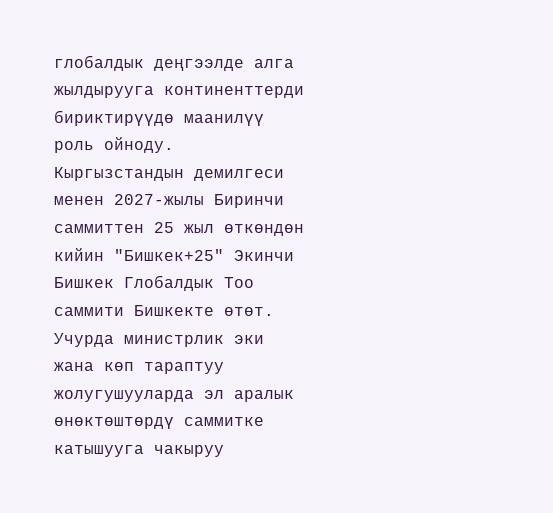глобалдык деңгээлде алга жылдырууга континенттерди бириктирүүдө маанилүү роль ойноду.
Кыргызстандын демилгеси менен 2027-жылы Биринчи саммиттен 25 жыл өткөндөн кийин "Бишкек+25" Экинчи Бишкек Глобалдык Тоо саммити Бишкекте өтөт. Учурда министрлик эки жана көп тараптуу жолугушууларда эл аралык өнөктөштөрдү саммитке катышууга чакыруу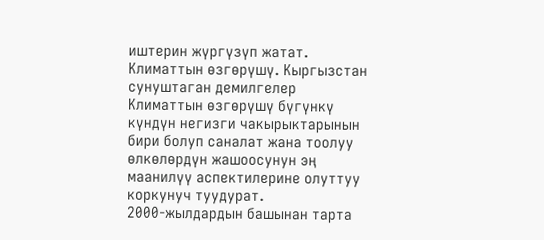иштерин жүргүзүп жатат.
Климаттын өзгөрүшү. Кыргызстан сунуштаган демилгелер
Климаттын өзгөрүшү бүгүнкү күндүн негизги чакырыктарынын бири болуп саналат жана тоолуу өлкөлөрдүн жашоосунун эң маанилүү аспектилерине олуттуу коркунуч туудурат.
2000-жылдардын башынан тарта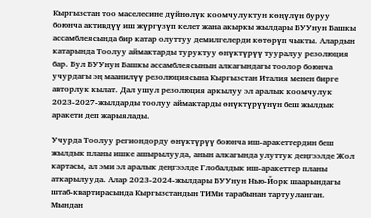Кыргызстан тоо маселесине дүйнөлүк коомчулуктун көңүлүн буруу боюнча активдүү иш жүргүзүп келет жана акыркы жылдары БУУнун Башкы ассамблеясында бир катар олуттуу демилгелерди көтөрүп чыкты. Алардын катарында Тоолуу аймактарды туруктуу өнүктүрүү тууралуу резолюция бар. Бул БУУнун Башкы ассамблеясынын алкагындагы тоолор боюнча учурдагы эң маанилүү резолюциясына Кыргызстан Италия менен бирге авторлук кылат. Дал ушул резолюция аркылуу эл аралык коомчулук 2023-2027-жылдарды тоолуу аймактарды өнүктүрүүнүн беш жылдык аракети деп жарыялады.

Учурда Тоолуу региондорду өнүктүрүү боюнча иш-аракеттердин беш жылдык планы ишке ашырылууда, анын алкагында улуттук деңгээлде Жол картасы, ал эми эл аралык деңгээлде Глобалдык иш-аракеттер планы аткарылууда. Алар 2023-2024-жылдары БУУнун Нью-Йорк шаарындагы штаб-квартирасында Кыргызстандын ТИМи тарабынан тартууланган. Мындан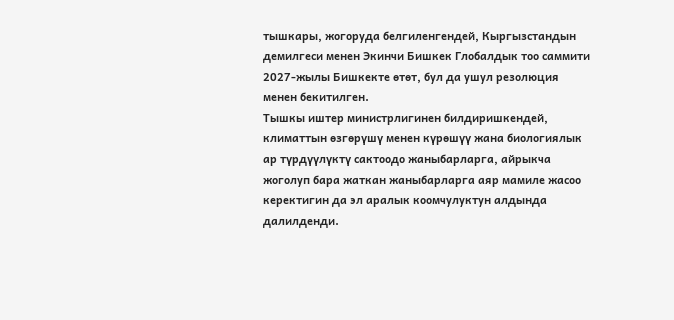тышкары, жогоруда белгиленгендей, Кыргызстандын демилгеси менен Экинчи Бишкек Глобалдык тоо саммити 2027-жылы Бишкекте өтөт, бул да ушул резолюция менен бекитилген.
Тышкы иштер министрлигинен билдиришкендей, климаттын өзгөрүшү менен күрөшүү жана биологиялык ар түрдүүлүктү сактоодо жаныбарларга, айрыкча жоголуп бара жаткан жаныбарларга аяр мамиле жасоо керектигин да эл аралык коомчулуктун алдында далилденди.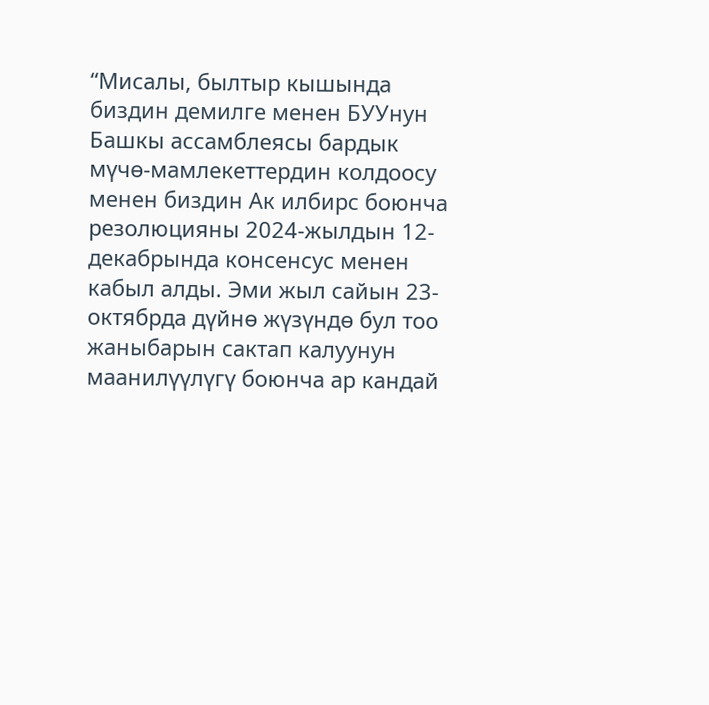“Мисалы, былтыр кышында биздин демилге менен БУУнун Башкы ассамблеясы бардык мүчө-мамлекеттердин колдоосу менен биздин Ак илбирс боюнча резолюцияны 2024-жылдын 12-декабрында консенсус менен кабыл алды. Эми жыл сайын 23-октябрда дүйнө жүзүндө бул тоо жаныбарын сактап калуунун маанилүүлүгү боюнча ар кандай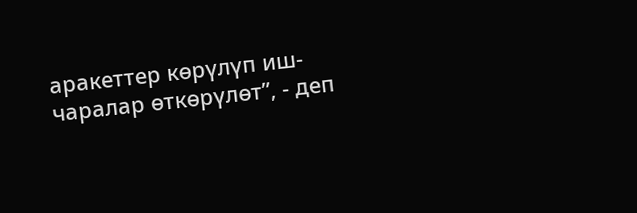аракеттер көрүлүп иш-чаралар өткөрүлөт”, - деп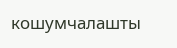кошумчалашты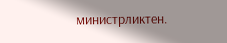министрликтен.